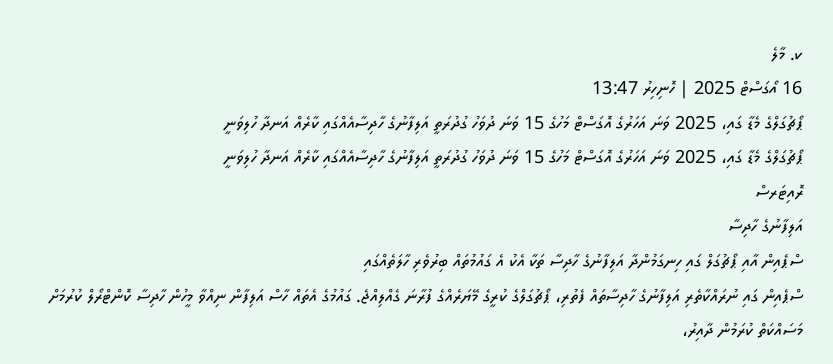ކ. މާލެ
16 އޯގަސްޓް 2025 | ހޮނިހިރު 13:47
ޕޯޗުގަލްގެ މެޑާ ގައި، 2025 ވަނަ އަހަރުގެ އޮގަސްޓް މަހުގެ 15 ވަނަ ދުވަހު ގުދުރަތީ އަލިފާނުގެ ހާދިސާއެއްގައި ކާރެއް އަނދާ ހުލިވަނީ
ޕޯޗުގަލްގެ މެޑާ ގައި، 2025 ވަނަ އަހަރުގެ އޮގަސްޓް މަހުގެ 15 ވަނަ ދުވަހު ގުދުރަތީ އަލިފާނުގެ ހާދިސާއެއްގައި ކާރެއް އަނދާ ހުލިވަނީ
ރޮއިޓަރސް
އަލިފާނުގެ ހާދިސާ
ސްޕެއިން އާއި ޕޯޗުގަލް ގައި ހިނގަމުންދާ އަލިފާނުގެ ހާދިސާ ތަކާ އެކު އެ ގައުމުތައް ބިރުވެރި ހާލަތެއްގައި
ސްޕެއިން ގައި ނުރައްކާތެރި އަލިފާނުގެ ހާދިސާތައް ފެތުރި، ޕޯޗުގަލްގެ ކުރީގެ މޭޔަރެއްގެ ފުރާނަ ގެއްލިއްޖެ. ގައުމުގެ އެތައް ހާސް އަލިފާން ނިއްވާ މީހުން ހާދިސާ ކޮންޓްރޯލް ކުރުމަށް މަސައްކަތް ކުރަމުން ދާއިރު،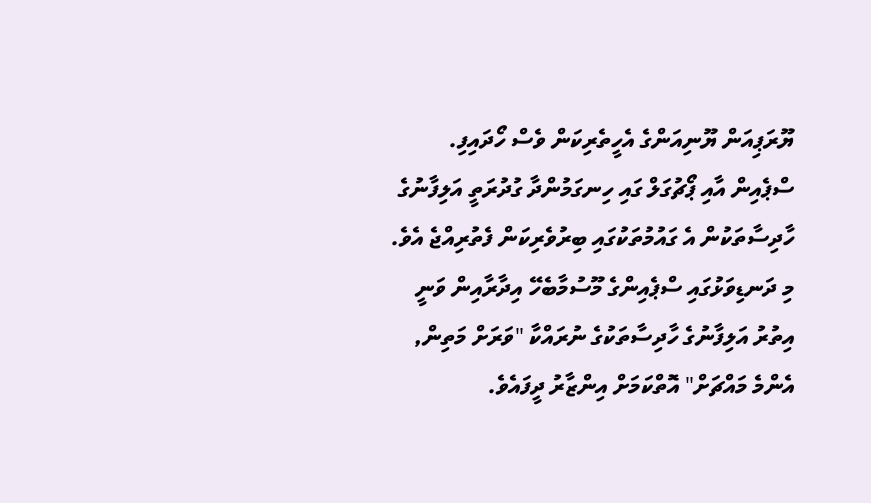ޔޫރަޕިއަން ޔޫނިއަންގެ އެހީތެރިކަން ވެސް ހޯދައިފި.
ސްޕެއިން އާއި ޕޯޗުގަލް ގައި ހިނގަމުންދާ ގުދުރަތީ އަލިފާނުގެ ހާދިސާތަކުން އެ ގައުމުތަކުގައި ބިރުވެރިކަން ފެތުރިއްޖެ އެވެ.
މި ދަނޑިވަޅުގައި ސްޕެއިންގެ މޫސުމާބެހޭ އިދާރާއިން ވަނީ އިތުރު އަލިފާނުގެ ހާދިސާތަކުގެ ނުރައްކާ "ވަރަށް މަތިން, އެންމެ މައްޗަށް" އޮތްކަމަށް އިންޒާރު ދީފައެވެ.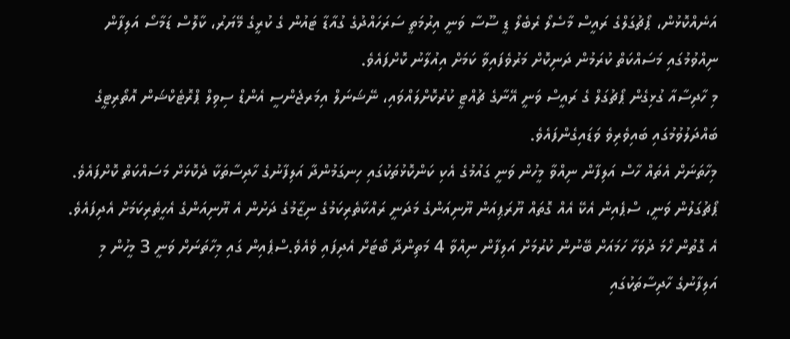އަނެއްކޮޅުން، ޕޯޗުގަލްގެ ރައީސް މާސެލޯ ރެބެލޯ ޑީ ސޫސާ ވަނީ އިރުމަތީ ސަރަހައްދުގެ ގުއާޑާ ޓައުން ގެ ކުރީގެ މޭޔަރު، ކާލޮސް ޑަމާސޯ އަލިފާން ނިއްވުމުގައި މަސައްކަތް ކުރަމުން ދަނިކޮށް މަރުވެފައިވާ ކަމަށް އިއުލާނު ކޮށްފައެވެ.
މި ހާދިސާއާ ގުޅިގެން ޕޯޗުގަލް ގެ ރައީސް ވަނީ އޭނާގެ ޗުއްޓީ ކުރުކޮށްލައްވައި، ނޭޝަނަލް އިމަރޖެންސީ އެންޑް ސިވިލް ޕްރޮޓެކްޝަން އޮތޯރިޓީގެ ބައްދަލުވުމުގައި ބައިވެރިވެ ވަޑައިގެންފައެވެ.
މިހާތަނަށް އެތައް ހާސް އަލިފާން ނިއްވާ މީހުން ވަނީ ގައުމުގެ އެކި ކަންކޮޅުތަކުގައި ހިނގަމުންދާ އަލިފާނުގެ ހާދިސާތަކާ ދެކޮޅަށް މަސައްކަތް ކޮށްފައެވެ.
ޕޯޗުގަލުން ވަނީ، ސްޕެއިން އެކޭ އެއް ގޮތައް ޔޫރަޕިއަން ޔޫނިއަންގެ މަދަނީ ރައްކާތެރިކަމުގެ ނިޒާމުގެ ދަށުން އެ ޔޫނިއަންގެ އެހީތެރިކަމަށް އެދިފައެވެ. އެ ގޮތުން ހޯމަ ދުވަހާ ހަމައަށް ބޭނުން ކުރުމަށް އަލިފާން ނިއްވާ 4 މަތިންދާ ބޯޓަށް އެދިފައި ވެއެވެ.ސްޕެއިން ގައި މިހާތަނަށް ވަނީ 3 މީހުން މި އަލިފާނުގެ ހާދިސާތަކުގައި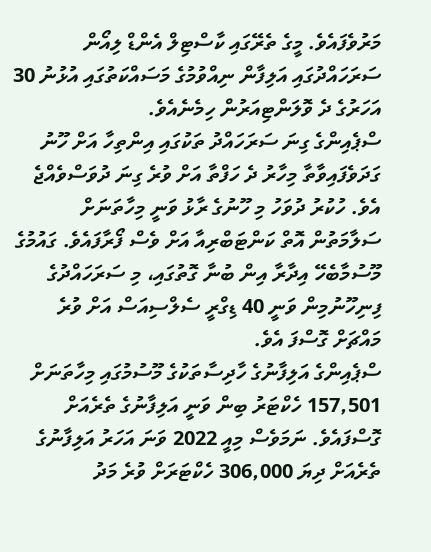މަރުވެފައެވެ. މީގެ ތެރޭގައި ކާސްޓިލް އެންޑް ލިއޯން ސަރަހައްދުގައި އަލިފާން ނިއްވުމުގެ މަސައްކަތުގައި އުޅުނު 30 އަހަރުގެ ދެ ވޮލަންޓިއަރުން ހިމެނެއެވެ.
ސްޕެއިންގެ ގިނަ ސަރަހައްދު ތަކުގައި އިންތިހާ އަށް ހޫނު ގަދަވެފައިވާތާ މިހާރު ދެ ހަފްތާ އަށް ވުރެ ގިނަ ދުވަސްވެއްޖެ އެވެ. ހުކުރު ދުވަހު މި ހޫނުގެ ރާޅު ވަނީ މިހާތަނަށް ސަލާމަތުން އޮތް ކަންޓަބްރިއާ އަށް ވެސް ފޯރާފައެވެ. ގައުމުގެ މޫސުމާބެހޭ އިދާރާ އިން ބުނާ ގޮތުގައި، މި ސަރަހައްދުގެ ފިނިހޫނުމިން ވަނީ 40 ޑިގްރީ ސެލްސިއަސް އަށް ވުރެ މައްޗަށް ގޮސްފަ އެވެ.
ސްޕެއިންގެ އަލިފާނުގެ ހާދިސާތަކުގެ މޫސުމުގައި މިހާތަނަށް 157,501 ހެކްޓަރު ބިން ވަނީ އަލިފާނުގެ ތެރެއަށް ގޮސްފައެވެ. ނަމަވެސް މިއީ 2022 ވަނަ އަހަރު އަލިފާނުގެ ތެރެއަށް ދިޔަ 306,000 ހެކްޓަރަށް ވުރެ މަދު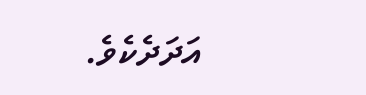އަދަދެކެވެ.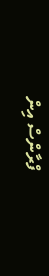ފްރާންސް އިން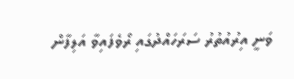ވަނީ އިރުއުތުރު ސަރަހައްދުގައި ރޯވެފައިވާ އަލިފާން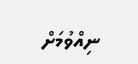ނިއްވުމަށް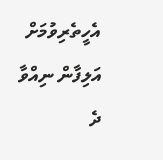އެހީތެރިވުމަށް އަލިފާން ނިއްވާ ދެ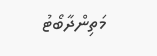މަތިންދާބޯޓު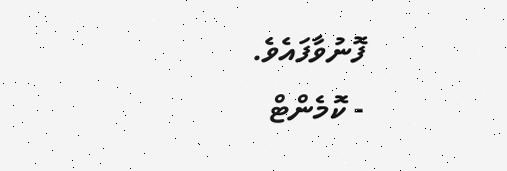ފޮނުވާފައެވެ.
- ކޮމެންޓް